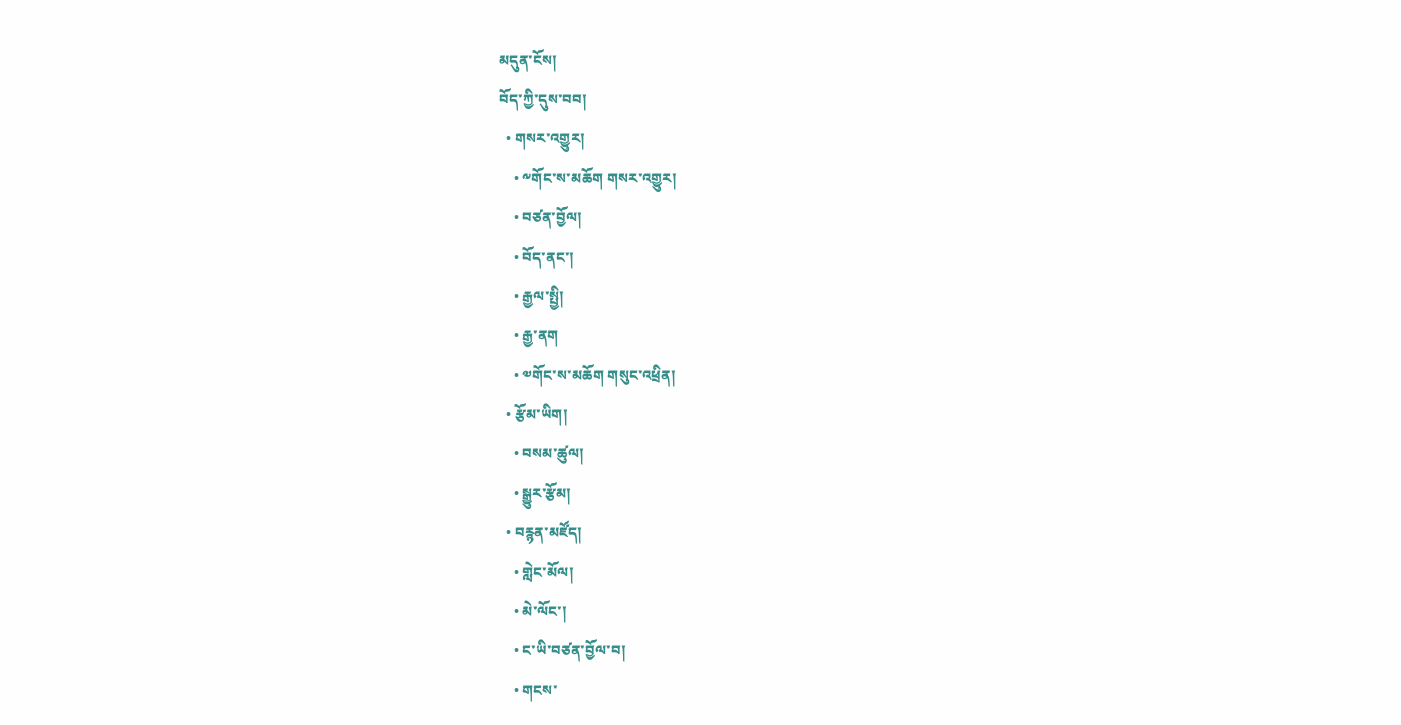མདུན་ངོས།
བོད་ཀྱི་དུས་བབ།
  • གསར་འགྱུར།
    • ༸གོང་ས་མཆོག གསར་འགྱུར།
    • བཙན་བྱོལ།
    • བོད་ནང་།
    • རྒྱལ་སྤྱི།
    • རྒྱ་ནག
    • ༧གོང་ས་མཆོག གསུང་འཕྲིན།
  • རྩོམ་ཡིག།
    • བསམ་ཚུལ།
    • སྒྱུར་རྩོམ།
  • བརྙན་མཛོད།
    • གླེང་མོལ།
    • མེ་ལོང་།
    • ང་ཡི་བཙན་བྱོལ་བ།
    • གངས་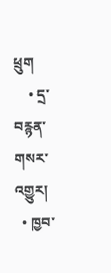ཕྲུག
    • དྲ་བརྙན་གསར་འགྱུར།
  • ཁྱབ་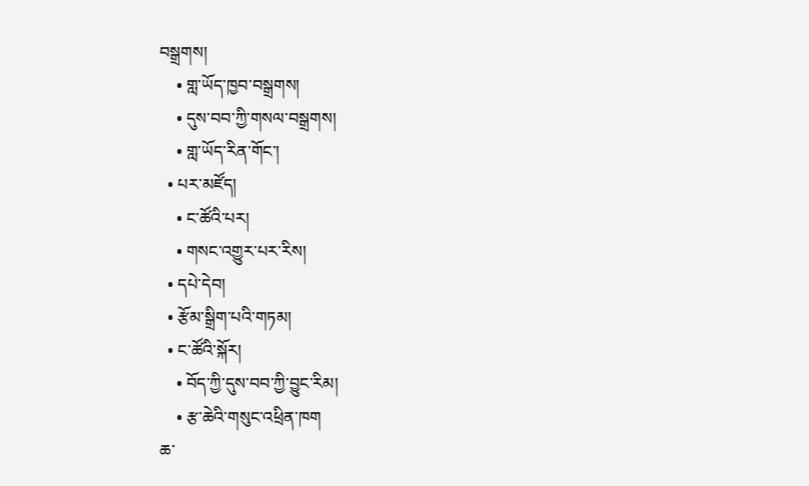བསྒྲགས།
    • གླ་ཡོད་ཁྱབ་བསྒྲགས།
    • དུས་བབ་ཀྱི་གསལ་བསྒྲགས།
    • གླ་ཡོད་རིན་གོང་།
  • པར་མཛོད།
    • ང་ཚོའི་པར།
    • གསང་འགྱུར་པར་རིས།
  • དཔེ་དེབ།
  • རྩོམ་སྒྲིག་པའི་གཏམ།
  • ང་ཚོའི་སྐོར།
    • བོད་ཀྱི་དུས་བབ་ཀྱི་བྱུང་རིམ།
    • རྩ་ཆེའི་གསུང་འཕྲིན་ཁག
ཆ་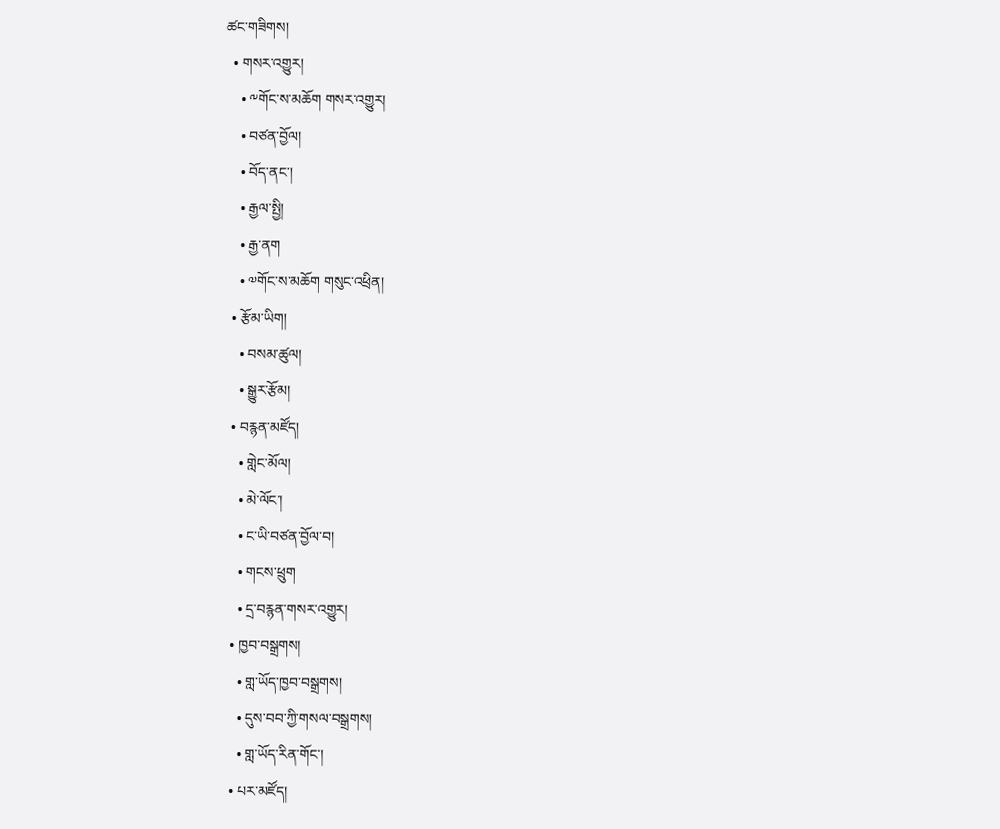ཚང་གཟིགས།
  • གསར་འགྱུར།
    • ༸གོང་ས་མཆོག གསར་འགྱུར།
    • བཙན་བྱོལ།
    • བོད་ནང་།
    • རྒྱལ་སྤྱི།
    • རྒྱ་ནག
    • ༧གོང་ས་མཆོག གསུང་འཕྲིན།
  • རྩོམ་ཡིག།
    • བསམ་ཚུལ།
    • སྒྱུར་རྩོམ།
  • བརྙན་མཛོད།
    • གླེང་མོལ།
    • མེ་ལོང་།
    • ང་ཡི་བཙན་བྱོལ་བ།
    • གངས་ཕྲུག
    • དྲ་བརྙན་གསར་འགྱུར།
  • ཁྱབ་བསྒྲགས།
    • གླ་ཡོད་ཁྱབ་བསྒྲགས།
    • དུས་བབ་ཀྱི་གསལ་བསྒྲགས།
    • གླ་ཡོད་རིན་གོང་།
  • པར་མཛོད།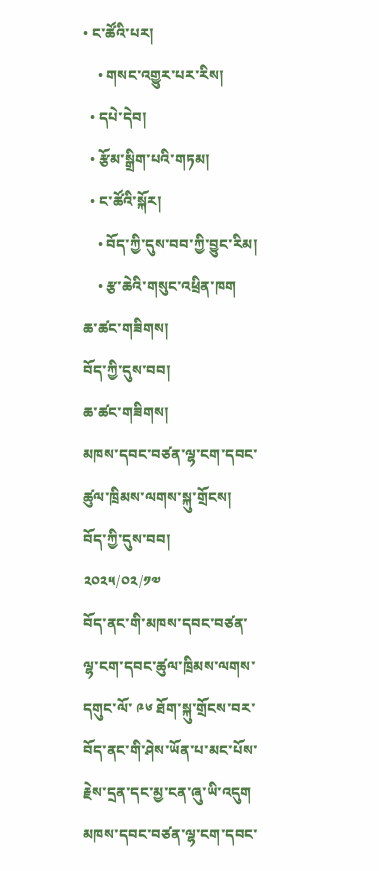• ང་ཚོའི་པར།
    • གསང་འགྱུར་པར་རིས།
  • དཔེ་དེབ།
  • རྩོམ་སྒྲིག་པའི་གཏམ།
  • ང་ཚོའི་སྐོར།
    • བོད་ཀྱི་དུས་བབ་ཀྱི་བྱུང་རིམ།
    • རྩ་ཆེའི་གསུང་འཕྲིན་ཁག
ཆ་ཚང་གཟིགས།
བོད་ཀྱི་དུས་བབ།
ཆ་ཚང་གཟིགས།
མཁས་དབང་བཙན་ལྷ་ངག་དབང་ཚུལ་ཁྲིམས་ལགས་སྐུ་གྲོངས།
བོད་ཀྱི་དུས་བབ།
༢༠༢༥/༠༢/༡༧
བོད་ནང་གི་མཁས་དབང་བཙན་ལྷ་ངག་དབང་ཚུལ་ཁྲིམས་ལགས་དགུང་ལོ་ ༩༦ ཐོག་སྐུ་གྲོངས་བར་བོད་ནང་གི་ཤེས་ཡོན་པ་མང་པོས་རྗེས་དྲན་དང་མྱ་ངན་ཞུ་ཡི་འདུག
མཁས་དབང་བཙན་ལྷ་ངག་དབང་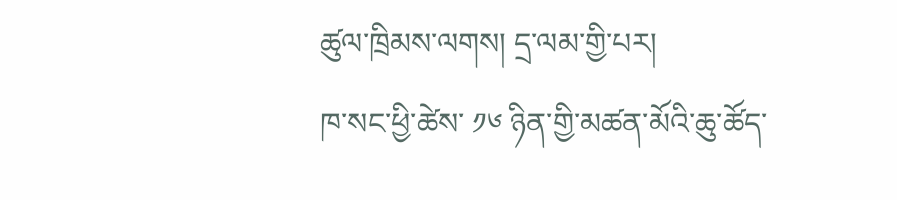ཚུལ་ཁྲིམས་ལགས། དྲ་ལམ་གྱི་པར།
ཁ་སང་ཕྱི་ཚེས་ ༡༦ ཉིན་གྱི་མཚན་མོའི་ཆུ་ཚོད་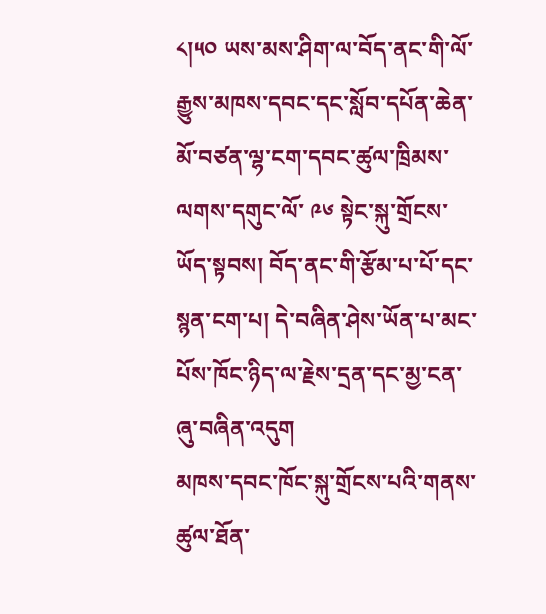༨།༥༠ ཡས་མས་ཤིག་ལ་བོད་ནང་གི་ལོ་རྒྱུས་མཁས་དབང་དང་སློབ་དཔོན་ཆེན་མོ་བཙན་ལྷ་ངག་དབང་ཚུལ་ཁྲིམས་ལགས་དགུང་ལོ་ ༩༦ སྟེང་སྐུ་གྲོངས་ཡོད་སྟབས། བོད་ནང་གི་རྩོམ་པ་པོ་དང་སྙན་ངག་པ། དེ་བཞིན་ཤེས་ཡོན་པ་མང་པོས་ཁོང་ཉིད་ལ་རྗེས་དྲན་དང་མྱ་ངན་ཞུ་བཞིན་འདུག
མཁས་དབང་ཁོང་སྐུ་གྲོངས་པའི་གནས་ཚུལ་ཐོན་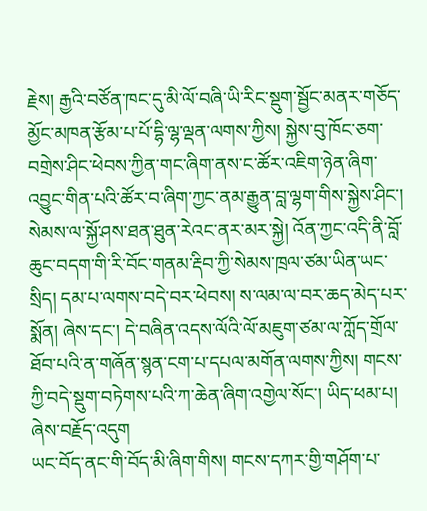རྗེས། རྒྱའི་བཙོན་ཁང་དུ་མི་ལོ་བཞི་ཡི་རིང་སྡུག་སྦྱོང་མནར་གཅོད་མྱོང་མཁན་རྩོམ་པ་པོ་དྷི་ལྷ་ལྡན་ལགས་ཀྱིས། སྐྱེས་བུ་ཁོང་ཅག་བགྲེས་ཤིང་ཕེབས་ཀྱིན་གང་ཞིག་ནས་ང་ཚོར་འཇིག་ཉེན་ཞིག་འབྱུང་གིན་པའི་ཚོར་བ་ཞིག་ཀྱང་ནམ་རྒྱུན་བླ་ལྷག་གིས་སྐྱེས་ཤིང་། སེམས་ལ་སྐྱོ་ཤས་ཐན་ཐུན་རེའང་ནར་མར་སྐྱེ། འོན་ཀྱང་འདི་ནི་བློ་ཆུང་བདག་གི་རི་བོང་གནམ་རྡིབ་ཀྱི་སེམས་ཁྲལ་ཙམ་ཡིན་ཡང་སྲིད། དམ་པ་ལགས་བདེ་བར་ཕེབས། ས་ལམ་ལ་བར་ཆད་མེད་པར་སྨོན། ཞེས་དང་། དེ་བཞིན་འདས་ལོའི་ལོ་མཇུག་ཙམ་ལ་ཀློད་གྲོལ་ཐོབ་པའི་ན་གཞོན་སྙན་ངག་པ་དཔལ་མགོན་ལགས་ཀྱིས། གངས་ཀྱི་བདེ་སྡུག་བཏེགས་པའི་ཀ་ཆེན་ཞིག་འགྱེལ་སོང་། ཡིད་ཕམ་པ། ཞེས་བརྗོད་འདུག
ཡང་བོད་ནང་གི་བོད་མི་ཞིག་གིས། གངས་དཀར་གྱི་གཤོག་པ་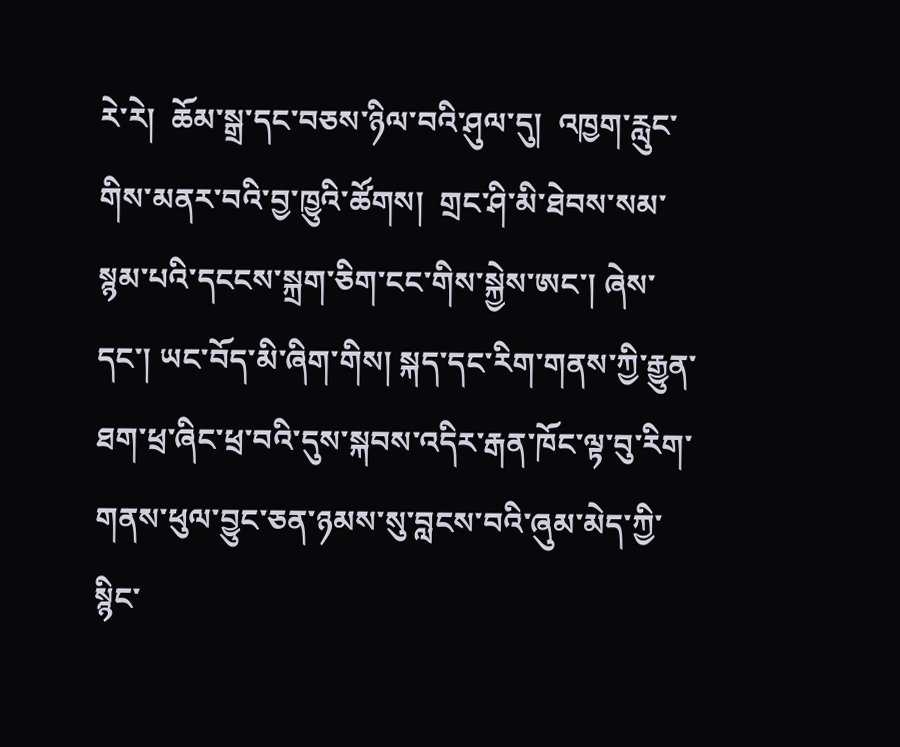རེ་རེ།  ཆོམ་སྒྲ་དང་བཅས་ཉིལ་བའི་ཤུལ་དུ།  འཁྱག་རླུང་གིས་མནར་བའི་བྱ་ཁྱུའི་ཚོགས།  གྲང་ཤི་མི་ཐེབས་སམ་སྙམ་པའི་དངངས་སྐྲག་ཅིག་ངང་གིས་སྐྱེས་ཨང་། ཞེས་དང་། ཡང་བོད་མི་ཞིག་གིས། སྐད་དང་རིག་གནས་ཀྱི་རྒྱུན་ཐག་ཕྲ་ཞིང་ཕྲ་བའི་དུས་སྐབས་འདིར་རྒན་ཁོང་ལྟ་བུ་རིག་གནས་ཕུལ་བྱུང་ཅན་ཉམས་སུ་བླངས་བའི་ཞུམ་མེད་ཀྱི་སྙིང་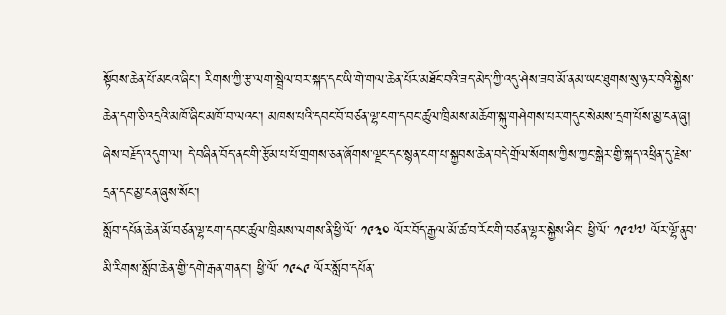སྟོབས་ཆེན་པོ་མངའ་ཞིང་། རིགས་ཀྱི་རྩ་ལག་སྦྲེལ་བར་སྐད་དང་ཡི་གེ་གལ་ཆེན་པོར་མཐོང་བའི་ཟད་མེད་ཀྱི་འདུ་ཤེས་ཟབ་མོ་ནམ་ཡང་ཐུགས་སུ་ཉར་བའི་སྐྱེས་ཆེན་དག་ཅི་འདྲའི་མཁོ་ཞིང་མཁོ་བ་ལའང་། མཁས་པའི་དབང་བོ་བཙན་ལྷ་ངག་དབང་ཚུལ་ཁྲིམས་མཆོག་སྐུ་གཤེགས་པར་གདུང་སེམས་དྲག་པོས་མྱ་ངན་ཞུ། ཞེས་བརྗོད་འདུག་ལ། དེ་བཞིན་བོད་ནང་གི་རྩོམ་པ་པོ་གྲགས་ཅན་ཞོགས་ལྗང་དང་སྙན་ངག་པ་སྐྱབས་ཆེན་བདེ་གྲོལ་སོགས་ཀྱིས་ཀྱང་སྒེར་གྱི་སྐད་འཕྲིན་དུ་རྗེས་དྲན་དང་མྱ་ངན་ཞུས་སོང་།
སློབ་དཔོན་ཆེན་མོ་བཙན་ལྷ་ངག་དབང་ཚུལ་ཁྲིམས་ལགས་ནི་ཕྱི་ལོ་ ༡༩༣༠ ལོར་བོད་རྒྱལ་མོ་ཚ་བ་རོང་གི་བཙན་ལྷར་སྐྱེས་ཤིང་ ཕྱི་ལོ་ ༡༩༧༧ ལོར་ལྷོ་ནུབ་མི་རིགས་སློབ་ཆེན་གྱི་དགེ་རྒན་གནང་། ཕྱི་ལོ་ ༡༩༨༩ ལོར་སློབ་དཔོན་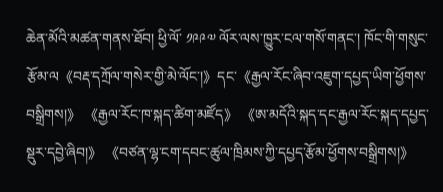ཆེན་མོའི་མཚན་གནས་ཐོབ། ཕྱི་ལོ་ ༡༩༩༧ ལོར་ལས་ཁྱུར་ངལ་གསོ་གནང་། ཁོང་གི་གསུང་རྩོམ་ལ《བརྡ་དཀྲོལ་གསེར་གྱི་མེ་ལོང་།》དང་《རྒྱལ་རོང་ཞིབ་འཇུག་དཔྱད་ཡིག་ཕྱོགས་བསྒྲིགས།》 《རྒྱལ་རོང་ཁ་སྐད་ཚིག་མཛོད》 《ཨ་མདོའི་སྐད་དང་རྒྱལ་རོང་སྐད་དཔྱད་སྡུར་དབྱེ་ཞིབ།》 《བཙན་ལྷ་ངག་དབང་ཚུལ་ཁྲིམས་ཀྱི་དཔྱད་རྩོམ་ཕྱོགས་བསྒྲིགས།》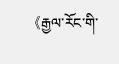《རྒྱལ་རོང་གི་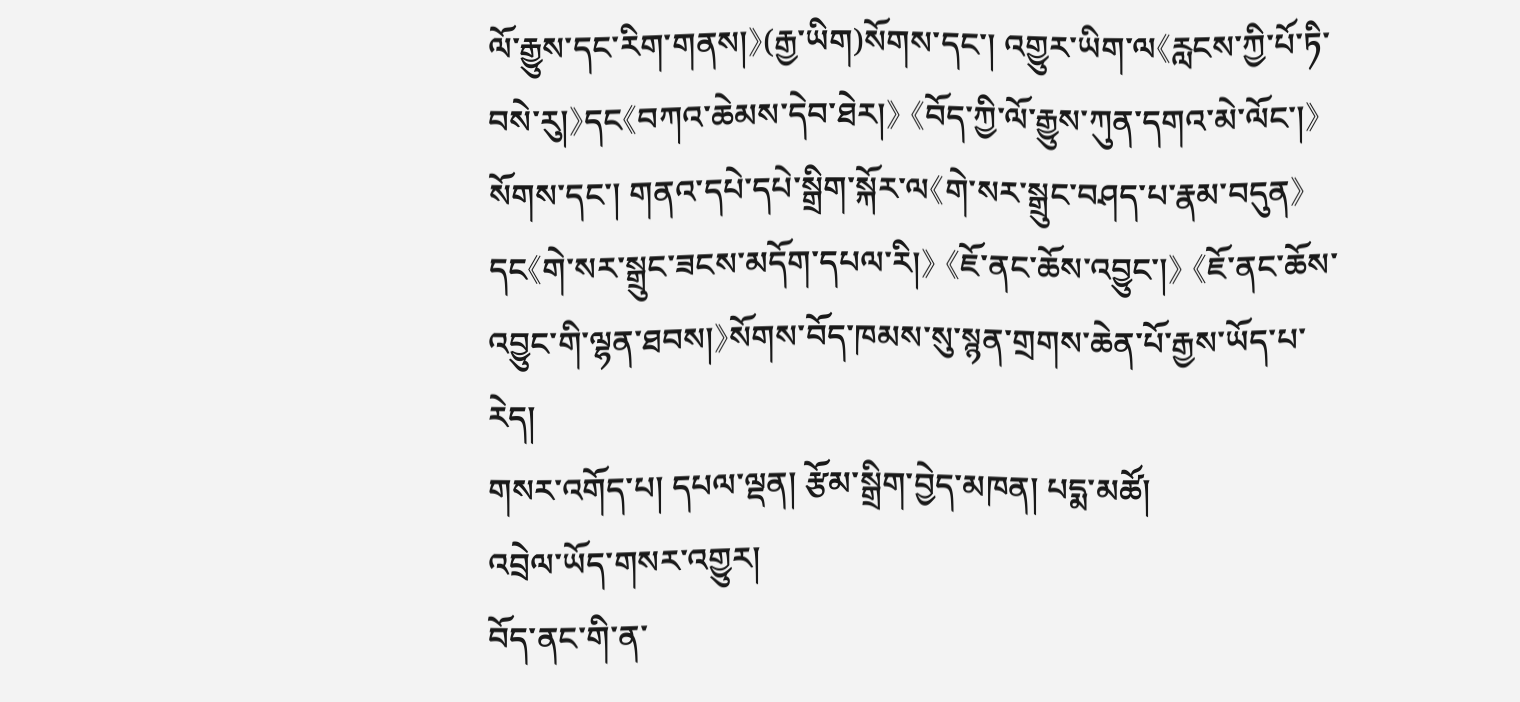ལོ་རྒྱུས་དང་རིག་གནས།》(རྒྱ་ཡིག)སོགས་དང་། འགྱུར་ཡིག་ལ《རླངས་ཀྱི་པོ་ཏི་བསེ་རུ།》དང《བཀའ་ཆེམས་དེབ་ཐེར།》 《བོད་ཀྱི་ལོ་རྒྱུས་ཀུན་དགའ་མེ་ལོང་།》སོགས་དང་། གནའ་དཔེ་དཔེ་སྒྲིག་སྐོར་ལ《གེ་སར་སྒྲུང་བཤད་པ་རྣམ་བདུན》དང《གེ་སར་སྒྲུང་ཟངས་མདོག་དཔལ་རི།》 《ཇོ་ནང་ཆོས་འབྱུང་།》 《ཇོ་ནང་ཆོས་འབྱུང་གི་ལྷན་ཐབས།》སོགས་བོད་ཁམས་སུ་སྙན་གྲགས་ཆེན་པོ་རྒྱས་ཡོད་པ་རེད།
གསར་འགོད་པ། དཔལ་ལྡན། རྩོམ་སྒྲིག་བྱེད་མཁན། པདྨ་མཚོ།
འབྲེལ་ཡོད་གསར་འགྱུར།
བོད་ནང་གི་ན་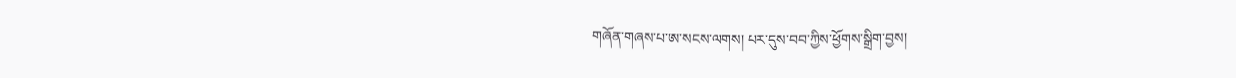གཞོན་གཞས་པ་ཨ་སངས་ལགས། པར་དུས་བབ་ཀྱིས་ཕྱོགས་སྒྲིག་བྱས།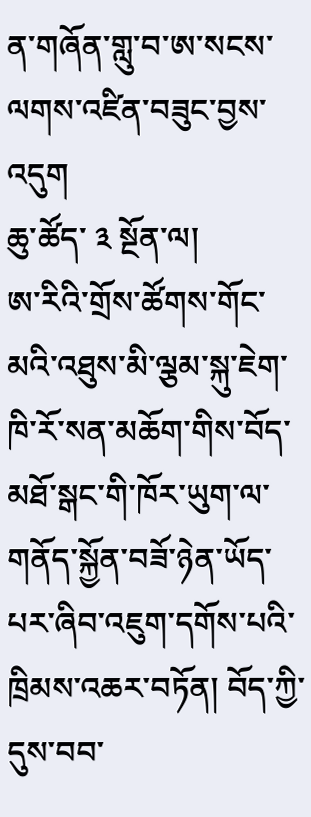ན་གཞོན་གླུ་བ་ཨ་སངས་ལགས་འཛིན་བཟུང་བྱས་འདུག
ཆུ་ཚོད་ ༣ སྔོན་ལ།
ཨ་རིའི་གྲོས་ཚོགས་གོང་མའི་འཐུས་མི་ལྕམ་སྐུ་ཇེག་ཁི་རོ་སན་མཆོག་གིས་བོད་མཐོ་སྒང་གི་ཁོར་ཡུག་ལ་གནོད་སྐྱོན་བཟོ་ཉེན་ཡོད་པར་ཞིབ་འཇུག་དགོས་པའི་ཁྲིམས་འཆར་བཏོན། བོད་ཀྱི་དུས་བབ་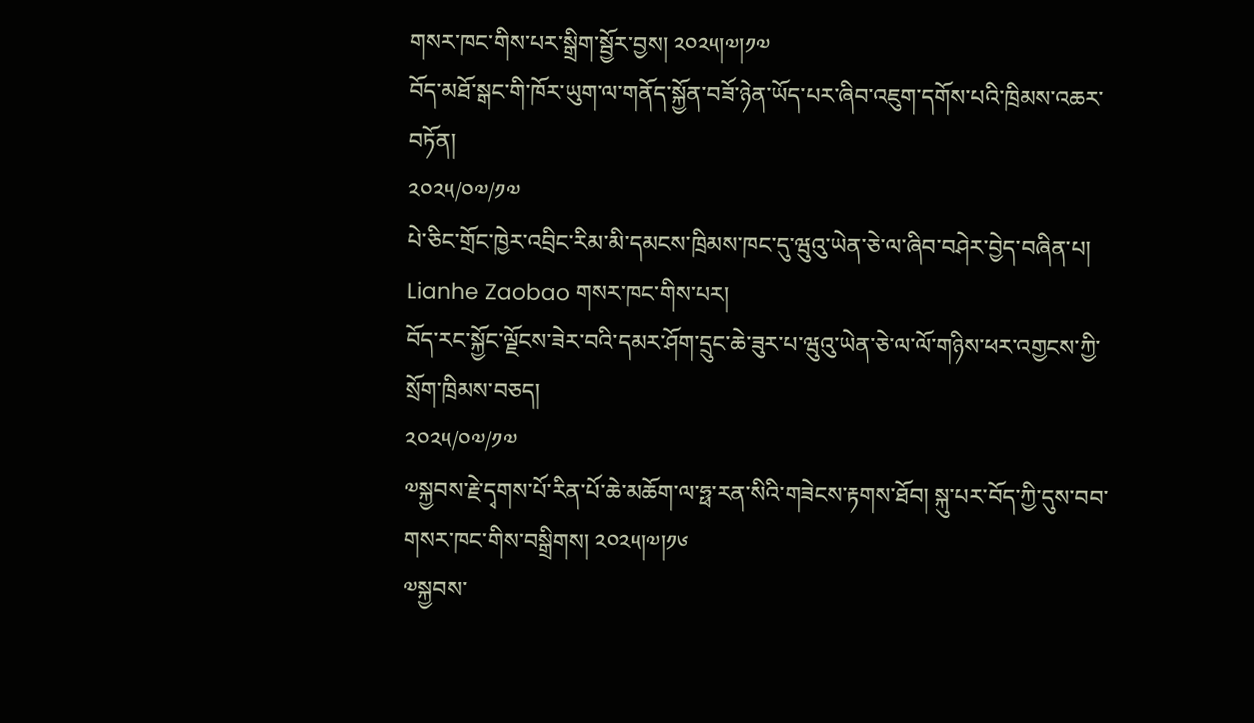གསར་ཁང་གིས་པར་སྒྲིག་སྦྱོར་བྱས། ༢༠༢༥།༧།༡༧
བོད་མཐོ་སྒང་གི་ཁོར་ཡུག་ལ་གནོད་སྐྱོན་བཟོ་ཉེན་ཡོད་པར་ཞིབ་འཇུག་དགོས་པའི་ཁྲིམས་འཆར་བཏོན།
༢༠༢༥/༠༧/༡༧
པེ་ཅིང་གྲོང་ཁྱེར་འབྲིང་རིམ་མི་དམངས་ཁྲིམས་ཁང་དུ་ཝུའུ་ཡེན་ཅེ་ལ་ཞིབ་བཤེར་བྱེད་བཞིན་པ། Lianhe Zaobao གསར་ཁང་གིས་པར།
བོད་རང་སྐྱོང་ལྗོངས་ཟེར་བའི་དམར་ཤོག་དྲུང་ཆེ་ཟུར་པ་ཝུའུ་ཡེན་ཅེ་ལ་ལོ་གཉིས་ཕར་འགྱངས་ཀྱི་སྲོག་ཁྲིམས་བཅད།
༢༠༢༥/༠༧/༡༧
༧སྐྱབས་རྗེ་དྭགས་པོ་རིན་པོ་ཆེ་མཆོག་ལ་ཧྥ་རན་སིའི་གཟེངས་རྟགས་ཐོབ། སྐུ་པར་བོད་ཀྱི་དུས་བབ་གསར་ཁང་གིས་བསྒྲིགས། ༢༠༢༥།༧།༡༦
༧སྐྱབས་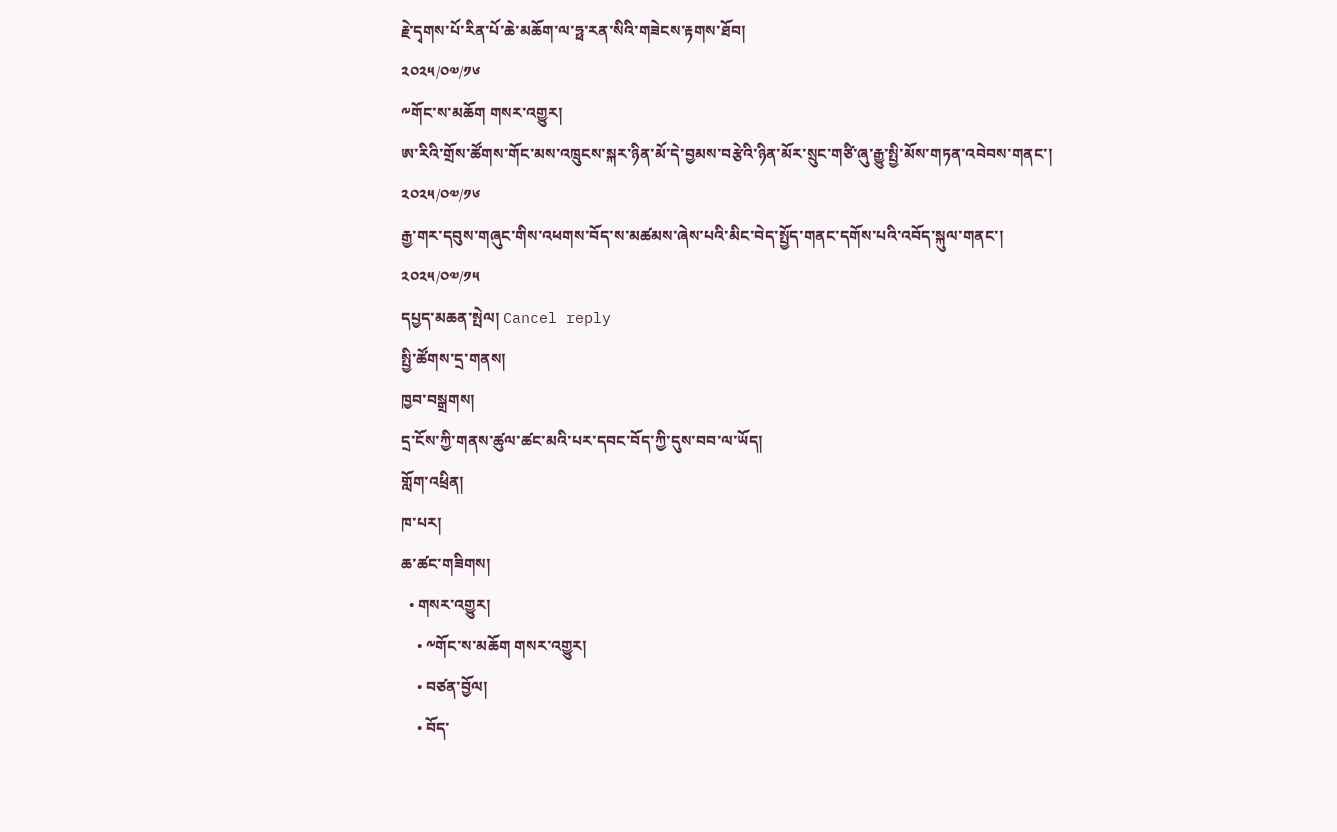རྗེ་དྭགས་པོ་རིན་པོ་ཆེ་མཆོག་ལ་ཧྥ་རན་སིའི་གཟེངས་རྟགས་ཐོབ།
༢༠༢༥/༠༧/༡༦
༸གོང་ས་མཆོག གསར་འགྱུར།
ཨ་རིའི་གྲོས་ཚོགས་གོང་མས་འཁྲུངས་སྐར་ཉིན་མོ་དེ་བྱམས་བརྩེའི་ཉིན་མོར་སྲུང་གཙི་ཞུ་རྒྱུ་སྤྱི་མོས་གཏན་འབེབས་གནང་།
༢༠༢༥/༠༧/༡༦
རྒྱ་གར་དབུས་གཞུང་གིས་འཕགས་བོད་ས་མཚམས་ཞེས་པའི་མིང་བེད་སྤྱོད་གནང་དགོས་པའི་འབོད་སྐུལ་གནང་།
༢༠༢༥/༠༧/༡༥
དཔྱད་མཆན་སྤེལ། Cancel reply
སྤྱི་ཚོགས་དྲ་གནས།
ཁྱབ་བསྒྲགས།
དྲ་ངོས་ཀྱི་གནས་ཚུལ་ཚང་མའི་པར་དབང་བོད་ཀྱི་དུས་བབ་ལ་ཡོད།
གློག་འཕྲིན།
ཁ་པར།
ཆ་ཚང་གཟིགས།
  • གསར་འགྱུར།
    • ༸གོང་ས་མཆོག གསར་འགྱུར།
    • བཙན་བྱོལ།
    • བོད་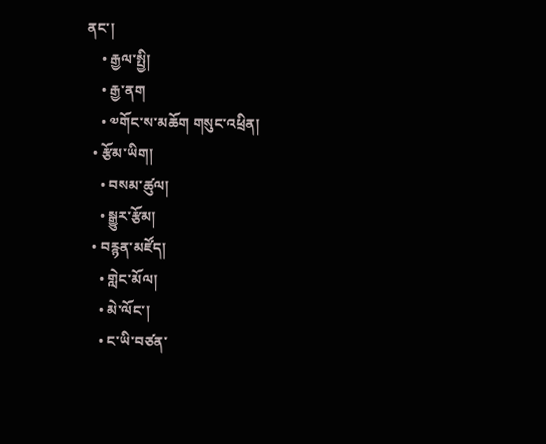ནང་།
    • རྒྱལ་སྤྱི།
    • རྒྱ་ནག
    • ༧གོང་ས་མཆོག གསུང་འཕྲིན།
  • རྩོམ་ཡིག།
    • བསམ་ཚུལ།
    • སྒྱུར་རྩོམ།
  • བརྙན་མཛོད།
    • གླེང་མོལ།
    • མེ་ལོང་།
    • ང་ཡི་བཙན་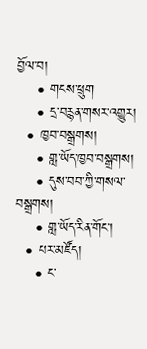བྱོལ་བ།
    • གངས་ཕྲུག
    • དྲ་བརྙན་གསར་འགྱུར།
  • ཁྱབ་བསྒྲགས།
    • གླ་ཡོད་ཁྱབ་བསྒྲགས།
    • དུས་བབ་ཀྱི་གསལ་བསྒྲགས།
    • གླ་ཡོད་རིན་གོང་།
  • པར་མཛོད།
    • ང་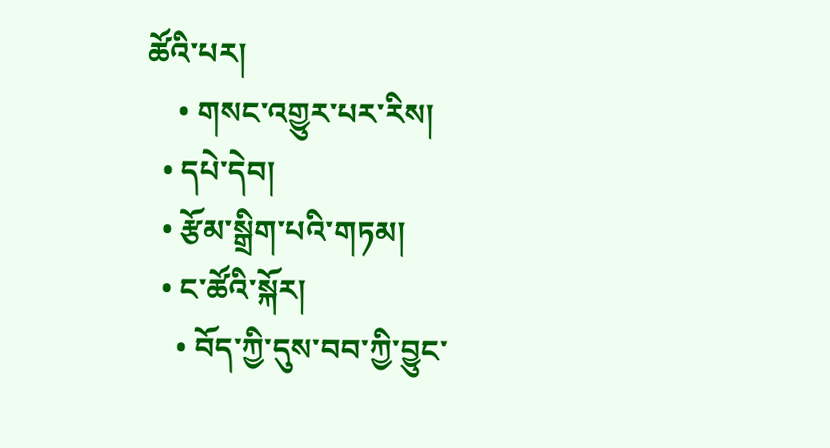ཚོའི་པར།
    • གསང་འགྱུར་པར་རིས།
  • དཔེ་དེབ།
  • རྩོམ་སྒྲིག་པའི་གཏམ།
  • ང་ཚོའི་སྐོར།
    • བོད་ཀྱི་དུས་བབ་ཀྱི་བྱུང་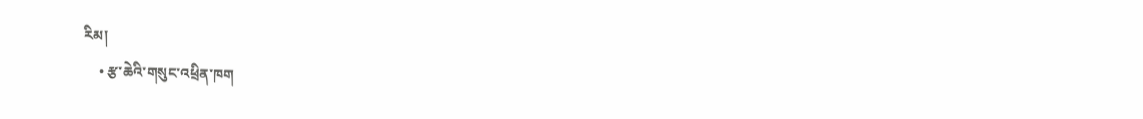རིམ།
    • རྩ་ཆེའི་གསུང་འཕྲིན་ཁག